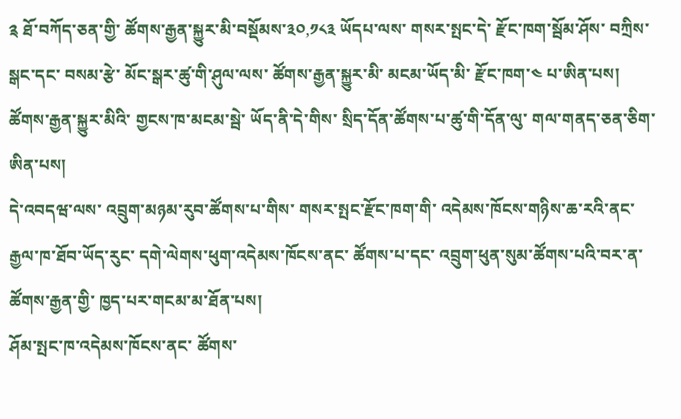༉ ཐོ་བཀོད་ཅན་གྱི་ ཚོགས་རྒྱན་སྐྱུར་མི་བསྡོམས་༣༠,༡༨༣ ཡོདཔ་ལས་ གསར་སྤང་དེ་ རྫོང་ཁག་སྦོམ་ཤོས་ བཀྲིས་སྒང་དང་ བསམ་རྩེ་ མོང་སྒར་ཚུ་གི་ཤུལ་ལས་ ཚོགས་རྒྱན་སྐྱུར་མི་ མངམ་ཡོད་མི་ རྫོང་ཁག་༤ པ་ཨིན་པས།
ཚོགས་རྒྱན་སྐྱུར་མིའི་ གྱངས་ཁ་མངམ་སྦེ་ ཡོད་ནི་དེ་གིས་ སྲིད་དོན་ཚོགས་པ་ཚུ་གི་དོན་ལུ་ གལ་གནད་ཅན་ཅིག་ཨིན་པས།
དེ་འབདཝ་ལས་ འབྲུག་མཉམ་རུབ་ཚོགས་པ་གིས་ གསར་སྤང་རྫོང་ཁག་གི་ འདེམས་ཁོངས་གཉིས་ཆ་རའི་ནང་ རྒྱལ་ཁ་ཐོབ་ཡོད་རུང་ དགེ་ལེགས་ཕུག་འདེམས་ཁོངས་ནང་ ཚོགས་པ་དང་ འབྲུག་ཕུན་སུམ་ཚོགས་པའི་བར་ན་ ཚོགས་རྒྱན་གྱི་ ཁྱད་པར་གངམ་མ་ཐོན་པས།
ཤོམ་སྤང་ཁ་འདེམས་ཁོངས་ནང་ ཚོགས་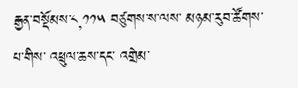རྒྱན་བསྡོམས་༨,༡༡༥ བཙུགས་ས་ལས་ མཉམ་རུབ་ཚོགས་པ་གིས་ འཕྲུལ་ཆས་དང་ འགྲེམ་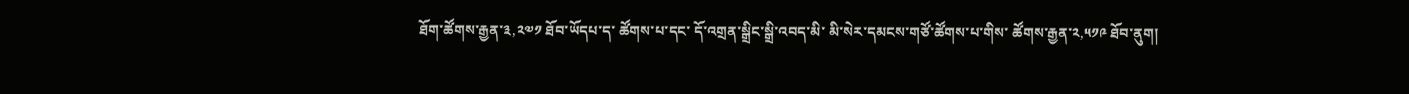ཐོག་ཚོགས་རྒྱན་༣,༢༧༡ ཐོབ་ཡོདཔ་ད་ ཚོགས་པ་དང་ དོ་འགྲན་སྒྲིང་སྒྲི་འབད་མི་ མི་སེར་དམངས་གཙོ་ཚོགས་པ་གིས་ ཚོགས་རྒྱན་༢,༥༡༩ ཐོབ་ནུག།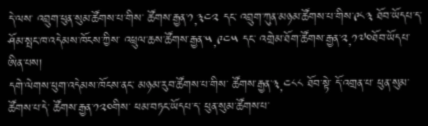དེ་ལས་ འབྲུག་ཕུན་སུམ་ཚོགས་པ་གིས་ ཚོགས་རྒྱན་༡,༣༤༢ དང་ འབྲུག་ཀུན་མཉམ་ཚོགས་པ་གིས་༩༨༣ ཐོབ་ཡོདཔ་ད་ ཤོམ་སྤང་ཁ་འདེམས་ཁོངས་ཀྱིས་ འཕྲུལ་ཆས་ཚོགས་རྒྱན་༥,༩༤༥ དང་ འགྲེམ་ཐོག་ཚོགས་རྒྱན་༢,༡༧༠ཐོབ་ཡོདཔ་ཨིན་པས།
དགེ་ལེགས་ཕུག་འདེམས་ཁོངས་ནང་ མཉམ་རུབ་ཚོགས་པ་གིས་ ཚོགས་རྒྱན་༣,༤༨༨ ཐོབ་སྟེ་ དོ་འགྲན་པ་ ཕུན་སུམ་ཚོགས་པ་དེ་ ཚོགས་རྒྱན་༡༢༠གིས་ ཕམ་བཏང་ཡོདཔ་ད་ ཕུན་སུམ་ཚོགས་པ་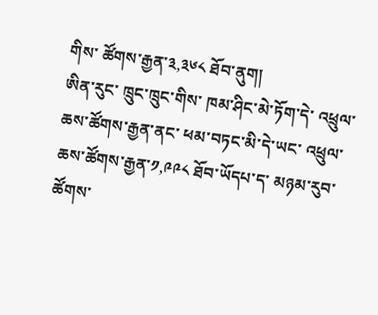གིས་ ཚོགས་རྒྱན་༣,༣༦༨ ཐོབ་ནུག།
ཨིན་རུང་ ཁྲུང་ཁྲུང་གིས་ ཁམ་ཤིང་མེ་ཏོག་དེ་ འཕྲུལ་ཆས་ཚོགས་རྒྱན་ནང་ ཕམ་བཏང་མི་དེ་ཡང་ འཕྲུལ་ཆས་ཚོགས་རྒྱན་༡,༩༩༨ ཐོབ་ཡོདཔ་ད་ མཉམ་རུབ་ཚོགས་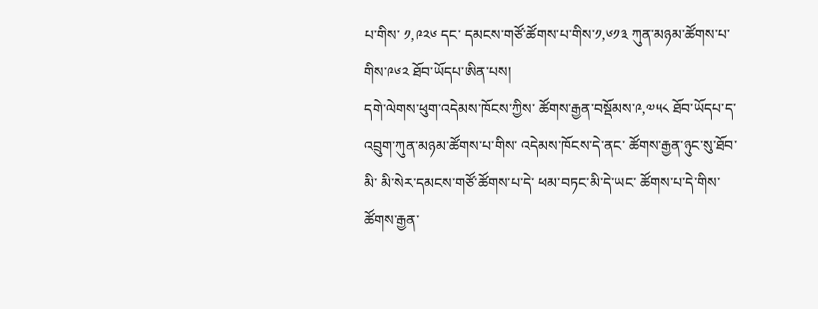པ་གིས་ ༡,༩༢༦ དང་ དམངས་གཙོ་ཚོགས་པ་གིས་༡,༦༡༣ ཀུན་མཉམ་ཚོགས་པ་གིས་༩༦༢ ཐོབ་ཡོདཔ་ཨིན་པས།
དགེ་ལེགས་ཕུག་འདེམས་ཁོངས་ཀྱིས་ ཚོགས་རྒྱན་བསྡོམས་༩,༧༥༨ ཐོབ་ཡོདཔ་ད་ འབྲུག་ཀུན་མཉམ་ཚོགས་པ་གིས་ འདེམས་ཁོངས་དེ་ནང་ ཚོགས་རྒྱན་ཉུང་སུ་ཐོབ་མི་ མི་སེར་དམངས་གཙོ་ཚོགས་པ་དེ་ ཕམ་བཏང་མི་དེ་ཡང་ ཚོགས་པ་དེ་གིས་ ཚོགས་རྒྱན་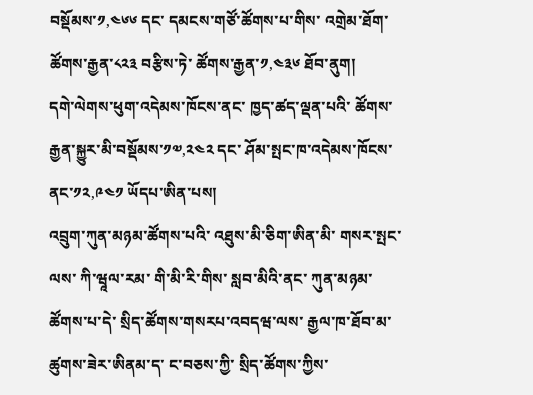བསྡོམས་༡,༤༦༦ དང་ དམངས་གཙོ་ཚོགས་པ་གིས་ འགྲེམ་ཐོག་ཚོགས་རྒྱན་༨༢༣ བརྩིས་ཏེ་ ཚོགས་རྒྱན་༡,༤༣༦ ཐོབ་ནུག།
དགེ་ལེགས་ཕུག་འདེམས་ཁོངས་ནང་ ཁྱད་ཚད་ལྡན་པའི་ ཚོགས་རྒྱན་སྐྱུར་མི་བསྡོམས་༡༧,༢༤༢ དང་ ཤོམ་སྤང་ཁ་འདེམས་ཁོངས་ནང་༡༢,༩༤༡ ཡོདཔ་ཨིན་པས།
འབྲུག་ཀུན་མཉམ་ཚོགས་པའི་ འཐུས་མི་ཅིག་ཨིན་མི་ གསར་སྤང་ལས་ ཀི་ཝཱལ་རམ་ གི་མི་རི་གིས་ སླབ་མིའི་ནང་ ཀུན་མཉམ་ཚོགས་པ་དེ་ སྲིད་ཚོགས་གསརཔ་འབདཝ་ལས་ རྒྱལ་ཁ་ཐོབ་མ་ཚུགས་ཟེར་ཨིནམ་ད་ ང་བཅས་ཀྱི་ སྲིད་ཚོགས་ཀྱིས་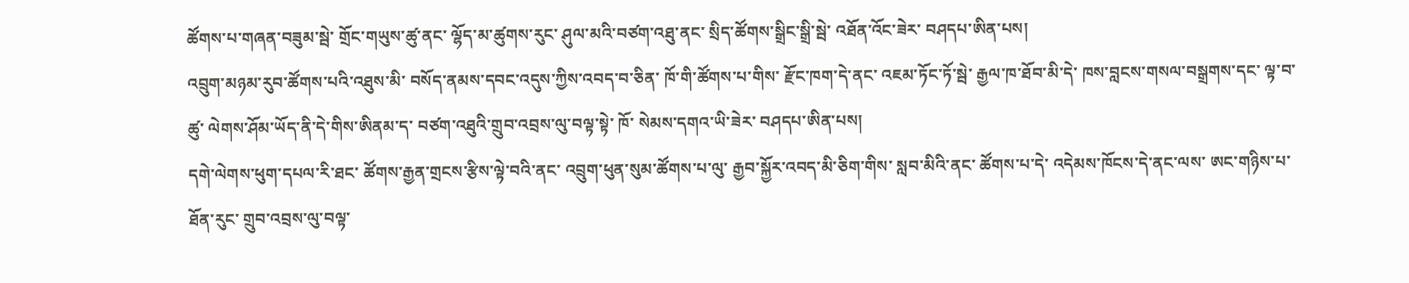ཚོགས་པ་གཞན་བཟུམ་སྦེ་ གྲོང་གཡུས་ཚུ་ནང་ ལྷོད་མ་ཚུགས་རུང་ ཤུལ་མའི་བཙག་འཐུ་ནང་ སྲིད་ཚོགས་སྒྲིང་སྒྲི་སྦེ་ འཐོན་འོང་ཟེར་ བཤདཔ་ཨིན་པས།
འབྲུག་མཉམ་རུབ་ཚོགས་པའི་འཐུས་མི་ བསོད་ནམས་དབང་འདུས་ཀྱིས་འབད་བ་ཅིན་ ཁོ་གི་ཚོགས་པ་གིས་ རྫོང་ཁག་དེ་ནང་ འཇམ་ཏོང་ཏོ་སྦེ་ རྒྱལ་ཁ་ཐོབ་མི་དེ་ ཁས་བླངས་གསལ་བསྒྲགས་དང་ ལྟ་བ་ཚུ་ ལེགས་ཤོམ་ཡོད་ནི་དེ་གིས་ཨིནམ་ད་ བཙག་འཐུའི་གྲུབ་འབྲས་ལུ་བལྟ་སྟེ་ ཁོ་ སེམས་དགའ་ཡི་ཟེར་ བཤདཔ་ཨིན་པས།
དགེ་ལེགས་ཕུག་དཔལ་རི་ཐང་ ཚོགས་རྒྱན་གྲངས་རྩིས་ལྟེ་བའི་ནང་ འབྲུག་ཕུན་སུམ་ཚོགས་པ་ལུ་ རྒྱབ་སྐྱོར་འབད་མི་ཅིག་གིས་ སླབ་མིའི་ནང་ ཚོགས་པ་དེ་ འདེམས་ཁོངས་དེ་ནང་ལས་ ཨང་གཉིས་པ་ཐོན་རུང་ གྲུབ་འབྲས་ལུ་བལྟ་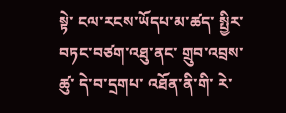སྟེ་ ངལ་རངས་ཡོདཔ་མ་ཚད་ སྤྱིར་བཏང་བཙག་འཐུ་ནང་ གྲུབ་འབྲས་ཚུ་ དེ་བ་དྲགཔ་ འཐོན་ནི་གི་ རེ་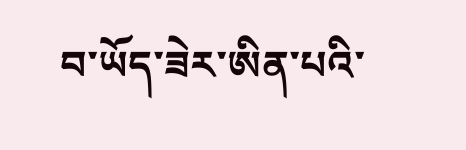བ་ཡོད་ཟེར་ཨིན་པའི་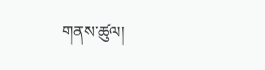གནས་ཚུལ།